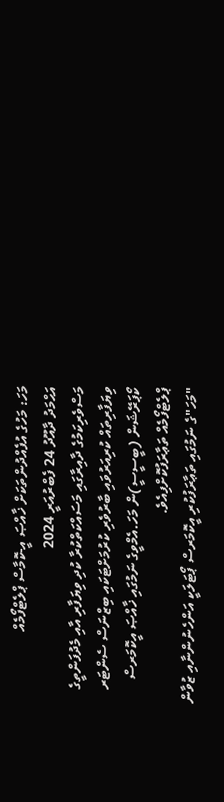މަހަ: މަހުގެ އުފެއްދުންތަކަށް ޚާއްޞަ އީ-ކޮމާސް ޕްލެޓްފޯމެއް
އަޙްމަދު ދާއޫދު 24 ފެބްރުއަރީ 2024
މަސްވެރިކަމުގެ ދާއިރާގައި މަސައްކަތްކުރާ ކުދި ވިޔަފާރި އާއި މެދުފަންތީގެ ވިޔަފާރިތައް ކުރިއަރުވައި ބާރުވެރި ކުރުމަށްޓަކައި ބިޒްނަސް ސެންޓަރ ކޯޕަރޭޝަން (ބީސީސީ)ން މަހަ.އެމްވީގެ ނަމުގައި ޚާއްޞަ އީކޮމަރސް ޕްލެޓްފޯމެއް ތަޢާރަފުކޮށްފިއެވެ.
"މަހަ"ގެ ނަމުގައި ތަޢާރަފުކުރި އީކޮމަރސް ޕޯޓަލަކީ އަންހެނުންނާއި ޒުވާން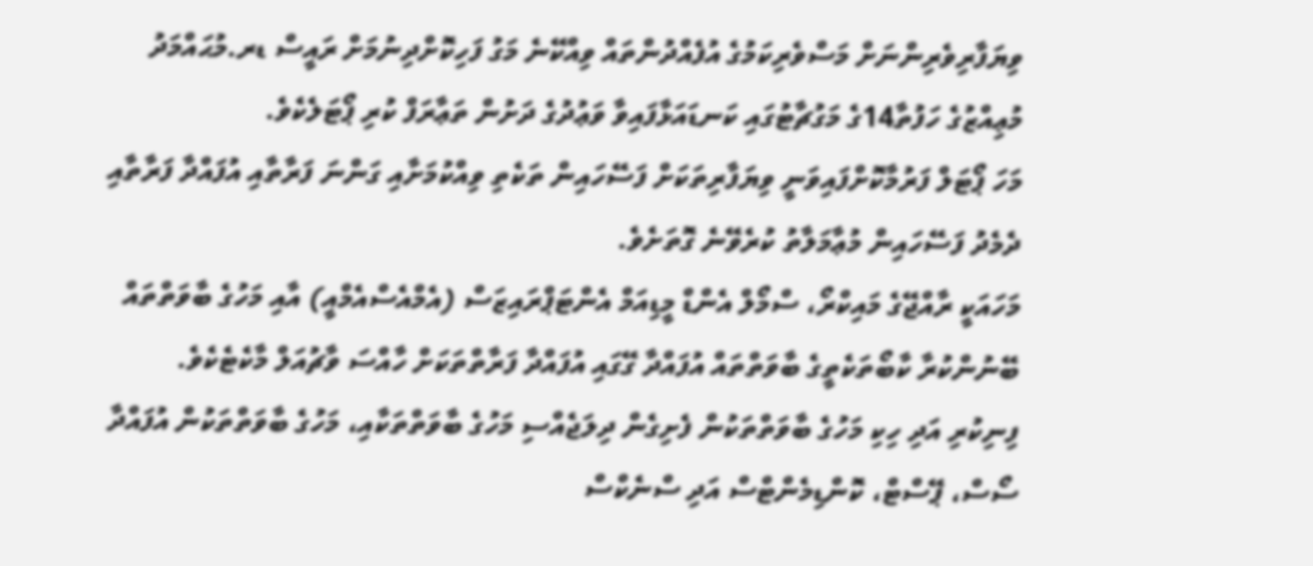ވިޔަފާރިވެރިންނަށް މަސްވެރިކަމުގެ އުފެއްދުންތައް ވިއްކޭނެ މަގު ފަހިކޮށްދިނުމަށް ރައީސް ޑރ.މުޙައްމަދު މުޢިއްޒުގެ ހަފުތާ14ގެ މަގުޗާޓުގައި ކަނޑައަޅާފައިވާ ވަޢުދުގެ ދަށުން ތަޢާރަފް ކުރި ޕޯޓަލެކެވެ.
މަހަ ޕޯޓަލް ފަރުމާކޮށްފައިވަނީ ވިޔަފާރިތަކަށް ފަސޭހައިން ތަކެތި ވިއްކުމަށާއި ގަންނަ ފަރާތާއި އުފައްދާ ފަރާތާއި ދެމެދު ފަސޭހައިން މުޢާމަލާތު ކުރެވޭނެ ގޮތަށެވެ.
މަހައަކީ ރާއްޖޭގެ މައިކްރޯ، ސްމޯލް އެންޑް މީޑިއަމް އެންޓަޕްރައިޒަސް (އެމްއެސްއެމްއީ) އާއި މަހުގެ ބާވަތްތައް ބޭނުންކުރާ ކާބޯތަކެތީގެ ބާވަތްތައް އުފައްދާ ގޭގައި އުފައްދާ ފަރާތްތަކަށް ހާއްސަ ވާޗުއަލް މާކެޓެކެވެ.
ފިނިކުރި އަދި ހިކި މަހުގެ ބާވަތްތަކުން ފެށިގެން ދިލަޖެއްސި މަހުގެ ބާވަތްތަކާއި، މަހުގެ ބާވަތްތަކުން އުފައްދާ ސޯސް، ޕޭސްޓް، ކޮންޑިމެންޓްސް އަދި ސްނެކްސް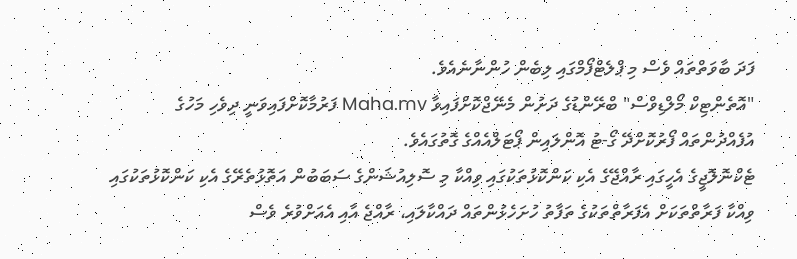ފަދަ ބާވަތްތައް ވެސް މި ޕްލެޓްފޯމްގައި ލިބެން ހުންނާނެއެވެ.
"އޮތެންޓިކް މޯލްޑިވްސް" ބްރޭންޑުގެ ދަށުން މެނޭޖްކޮށްފައިވާ Maha.mv ފަރުމާކޮށްފައިވަނީ ދިވެހި މަހުގެ އުފެއްދުންތައް ފޯރުކޮށްދޭ ގޯ-ޓު އޮންލައިން ޕޯޓަލްއެއްގެ ގޮތުގައެވެ.
ޓެކްނޮލޮޖީގެ އެހީގައި ރާއްޖޭގެ އެކި ކަންކޮޅުތަކުގައި ވިއްކާ މި ސޮލިއުޝަންގެ ސަބަބުން އަތޮޅުތެރޭގެ އެކި ކަންކޮޅުތަކުގައި ވިއްކާ ފަރާތްތަކަށް އެފަރާތްތަކުގެ ތަފާތު ހުށަހެޅުންތައް ދައްކާލައި، ރާއްޖެ އާއި އެއަށްވުރެ ވެސް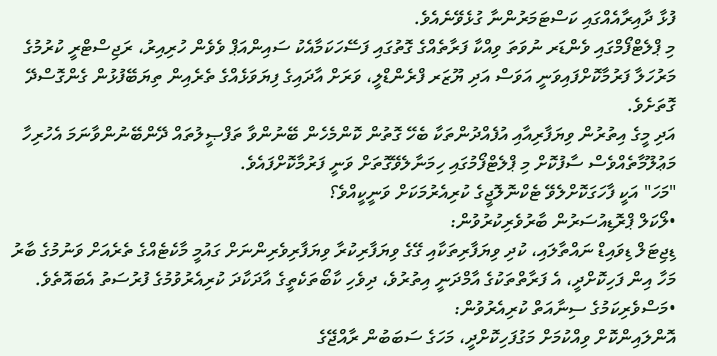ފުޅާ ދާއިރާއެއްގައި ކަސްޓަމަރުންނާ ގުޅެވޭނެއެވެ.
މި ޕްލެޓްފޯމްގައި ވެންޑަރ ނުވަތަ ވިއްކާ ފަރާތެއްގެ ގޮތުގައި ފަސޭހަކަމާއެކު ސައިންއަޕް ވެވެން ހުރިއިރު، ރަޖިސްޓްރީ ކުރުމުގެ މަރުހަލާ ފަރުމާކޮށްފައިވަނީ އަވަސް އަދި ޔޫޒަރ ފްރެންޑްލީ، ވަރަށް އާދައިގެ ފިޔަވަޅެއްގެ ތެރެއިން ތިޔަބޭފުޅުން ގެންގޮސްދޭ ގޮތަށެވެ.
އަދި މީގެ އިތުރުން ވިޔަފާރިއާއި އުފެއްދުންތަކާ ބެހޭ ގޮތުން ކޮންމެހެން ބޭނުންވާ ތަފްޞީލުތައް ދޭންބޭނުންވާނަމަ އެހުރިހާ މަޢުލޫމާތެއްވެސް ސާފުކޮށް މި ޕްލެޓްފޯމުގައި ހިމަނާލެވޭގޮތަށް ވަނީ ފަރުމާކޮށްފައެވެ.
"މަހަ" އަކީ ފާހަގަކޮށްލެވޭ ޓެކްނޮލޮޖީގެ ކުރިއެރުމަކަށް ވަނީކީއްވެ؟
•ލޯކަލް ޕްރޮޑިއުސަރުން ބާރުވެރިކުރުވުން:
ޑިޖިޓަލް ޑިވައިޑް ނައްތާލައި، ކުދި ވިޔަފާރިތަކާއި ގޭގެ ވިޔަފާރިކުރާ ވިޔަފާރިވެރިންނަށް ގައުމީ މާކެޓެއްގެ ތެރެއަށް ވަނުމުގެ ބާރު މަހާ އިން ފަހިކޮށްދީ، އެ ފަރާތްތަކުގެ އާމްދަނީ އިތުރުވެ، ދިވެހި ކާބޯތަކެތީގެ އާދަކާދަ ކުރިއެރުވުމުގެ ފުރުސަތު އެބައޮތެވެ.
•މަސްވެރިކަމުގެ ސިނާއަތް ކުރިއެރުވުން:
އޮންލައިންކޮށް ވިއްކުމަށް މަގުފަހިކޮށްދީ، މަހަގެ ސަބަބުން ރާއްޖޭގެ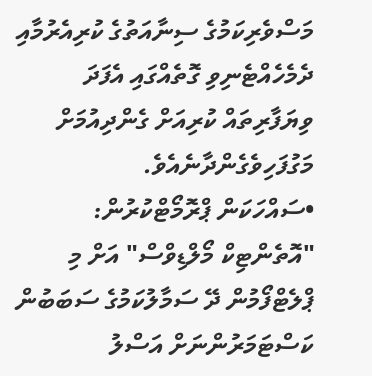މަސްވެރިކަމުގެ ސިނާއަތުގެ ކުރިއެރުމާއި ދެމެހެއްޓެނިވި ގޮތެއްގައި އެފަދަ ވިޔަފާރިތައް ކުރިއަށް ގެންދިއުމަށް މަގުފަހިވެގެންދާނެއެވެ.
•ސައްހަކަން ޕްރޮމޯޓްކުރުން:
"އޮތެންޓިކް މޯލްޑިވްސް" އަށް މި ޕްލެޓްފޯމުން ދޭ ސަމާލުކަމުގެ ސަބަބުން ކަސްޓަމަރުންނަށް އަސްލު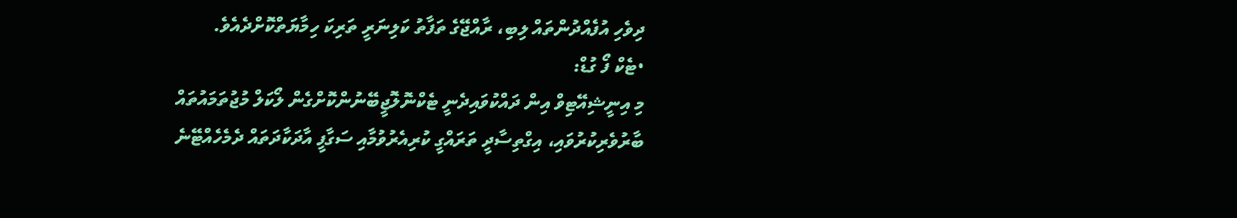ދިވެހި އުފެއްދުންތައް ލިބި، ރާއްޖޭގެ ތަފާތު ކަލިނަރީ ތަރިކަ ހިމާޔަތްކޮށްދެއެވެ.
•ޓެކް ފޯ ގުޑް:
މި އިނީޝިއޭޓިވް އިން ދައްކުވައިދެނީ ޓެކްނޮލޮޖީބޭނުންކޮށްގެން ލޯކަލް މުޖުތަމައުތައް ބާރުވެރިކުރުވައި، އިގްތިސާދީ ތަރައްގީ ކުރިއެރުވުމާއި ސަގާފީ އާދަކާދަތައް ދެމެހެއްޓޭނެ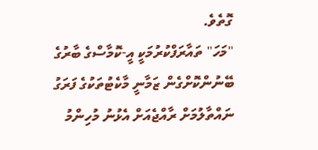ގޮތެވެ.
"މަހަ" ތައާރަފްކުރުމަކީ އީ-ކޮމާސްގެ ބާރުގެ ބޭނުންކޮށްގެން ޒަމާނީ މާކެޓުތަކުގެ ފަރަގު ނައްތާލުމަށް ރާއްޖެއަށް އެޅުނު މުހިންމު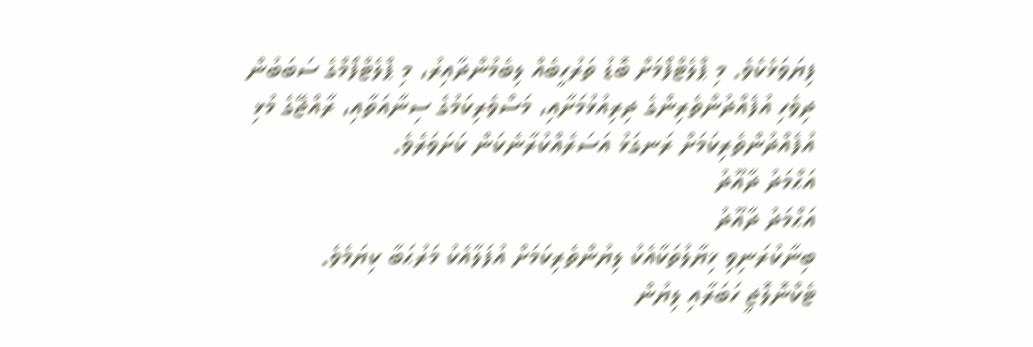ފިޔަވަޅެކެވެ. މި ޕްލެޓްފޯމަށް ބޮޑު ތަރުހީބެއް ލިބެމުންދާއިރު، މި ޕްލެޓްފޯމްގެ ސަބަބުން ދިވެހި އުފެއްދުންތެރިންގެ ދިރިއުޅުމަށާއި، މަސްވެރިކަމުގެ ސިނާއަތާއި، ރާއްޖޭގެ މުޅި އުފެއްދުންތެރިކަމަށް ރަނގަޅު އަސަރެއްކުރާނެކަން ކަށަވަރެވެ.
އަޙްމަދު ދާއޫދު
އަޙްމަދު ދާއޫދު
ބިނާކުރަނިވި ޚިޔާލުތަކާއެކު ލިޔުންތެރިކަމަށް އުފަލާއެކު މަރުޙަބާ ކިޔަމެވެ.
ޓެކްނޮލޮޖީ ހަބަރާއި ލިޔުން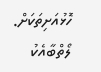ހޮޅުއަށިތަކަށް.
ލޯތްބާއެކު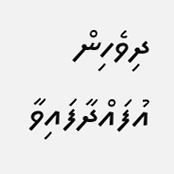ދިވެހިން އުފައްދާފައިވާ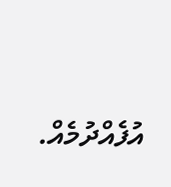އުފެއްދުމެއް.